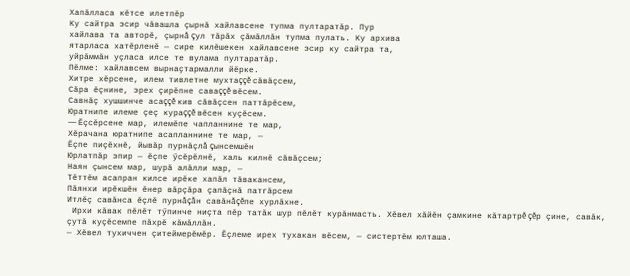Хапăлласа кĕтсе илетпĕр
Ку сайтра эсир чăвашла çырнă хайлавсене тупма пултаратăр. Пур
хайлава та авторĕ, çырнă çул тăрăх çăмăллăн тупма пулать. Ку архива
ятарласа хатĕрленĕ — сире килĕшекен хайлавсене эсир ку сайтра та,
уйрăммăн уçласа илсе те вулама пултаратăр.
Пӗлме: хайлавсем вырнаҫтармалли йӗрке.
Хитре хĕрсене, илем тивлетне мухтаççĕ сăвăçсем,
Сăра ĕçнине, эрех çирĕпне саваççĕ вĕсем.
Савнăç хушшинче асаççĕ кив сăвăçсен паттăрĕсем,
Юратнипе илеме çеç кураççĕ вĕсен куçĕсем.
— Ĕçсĕрсене мар, илемĕпе чапланнине те мар,
Хĕрачана юратнипе асапланнине те мар, —
Ĕçпе пиçĕхнĕ, йывăр пурнăçлă çынсемшĕн
Юрлатпăр эпир — ĕçпе ӳсĕрĕлнĕ, халь килнĕ сăвăçсем;
Наян çынсем мар, шурă алăлли мар, —
Тĕттĕм асапран килсе ирĕке хапăл тăвакансем,
Пăянхи ирĕкшĕн ĕнер вăрçăра çапăçнă патгăрсем
Итлĕç савăнса ĕçлĕ пурнăçăн савăнăçĕпе хурлăхне.
 Ирхи кăвак пĕлĕт тӳпинче ниçта пĕр татăк шур пĕлĕт курăнмасть. Хĕвел хăйĕн çамкине кăтартрĕ çĕр çине, савăк, çутă куçĕсемпе пăхрĕ кăмăллăн.
— Хĕвел тухиччен çитеймерĕмĕр. Ĕçлеме ирех тухакан вĕсем, — систертĕм юлташа.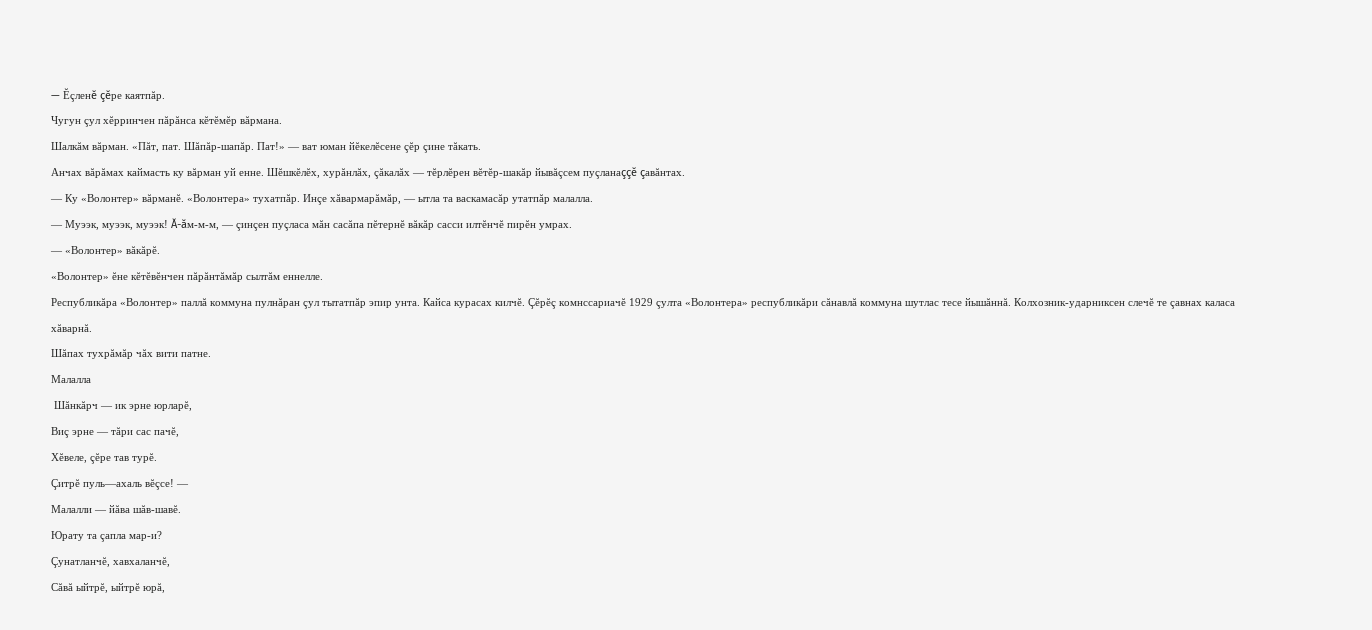— Ĕçленĕ çĕре каятпăр.
Чугун çул хĕрринчен пăрăнса кĕтĕмĕр вăрмана.
Шалкăм вăрман. «Пăт, пат. Шăпăр-шапăр. Пат!» — ват юман йĕкелĕсене çĕр çине тăкать.
Анчах вăрăмах каймасть ку вăрман уй енне. Шĕшкĕлĕх, хурăнлăх, çăкалăх — тĕрлĕрен вĕтĕр-шакăр йывăçсем пуçланаççĕ çавăнтах.
— Ку «Волонтер» вăрманĕ. «Волонтера» тухатпăр. Инçе хăвармарăмăр, — ытла та васкамасăр утатпăр малалла.
— Муээк, муээк, муээк! Ă-ăм-м-м, — çинçен пуçласа мăн сасăпа пĕтернĕ вăкăр сасси илтĕнчĕ пирĕн умрах.
— «Волонтер» вăкăрĕ.
«Волонтер» ĕне кĕтĕвĕнчен пăрăнтăмăр сылтăм еннелле.
Республикăра «Волонтер» паллă коммуна пулнăран çул тытатпăр эпир унта. Кайса курасах килчĕ. Çĕрĕç комнссариачĕ 1929 çулта «Волонтера» республикăри сăнавлă коммуна шутлас тесе йышăннă. Колхозник-ударниксен слечĕ те çавнах каласа хăварнă.
Шăпах тухрăмăр чăх вити патне.
Малалла
 Шăнкăрч — ик эрне юрларĕ,
Виç эрне — тăри сас пачĕ,
Хĕвеле, çĕре тав турĕ.
Çитрĕ пуль—ахаль вĕçсе! —
Малалли — йăва шăв-шавĕ.
Юрату та çапла мар-и?
Çунатланчĕ, хавхаланчĕ,
Сăвă ыйтрĕ, ыйтрĕ юрă,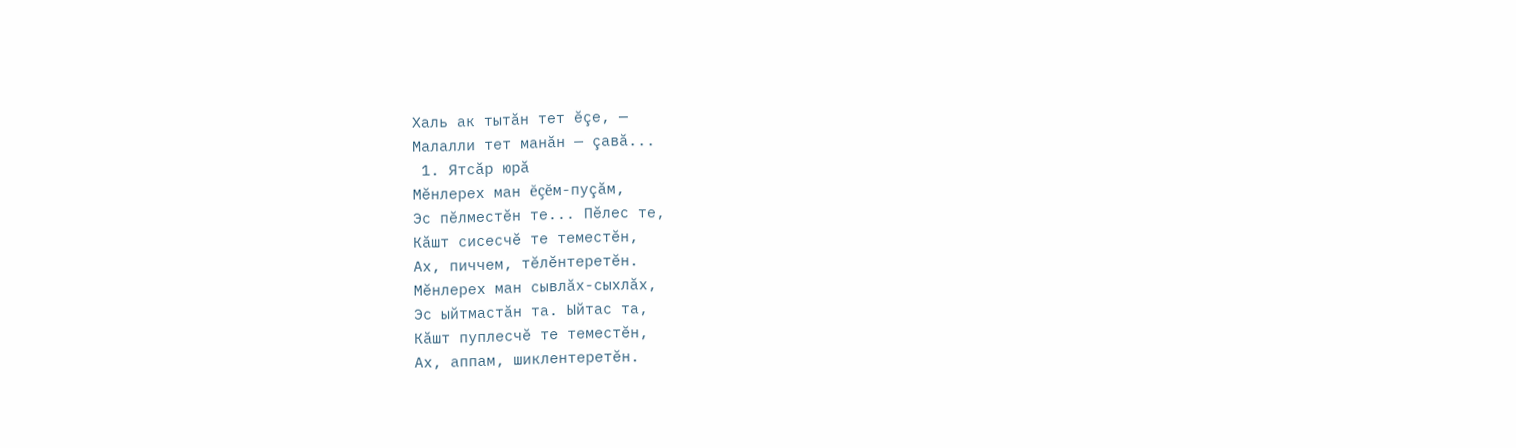Халь ак тытăн тет ĕçе, —
Малалли тет манăн — çавă...
 1. Ятсăр юрă
Мĕнлерех ман ĕçĕм-пуçăм,
Эс пĕлместĕн те... Пĕлес те,
Кăшт сисесчĕ те теместĕн,
Ах, пиччем, тĕлĕнтеретĕн.
Мĕнлерех ман сывлăх-сыхлăх,
Эс ыйтмастăн та. Ыйтас та,
Кăшт пуплесчĕ те теместĕн,
Ах, аппам, шиклентеретĕн.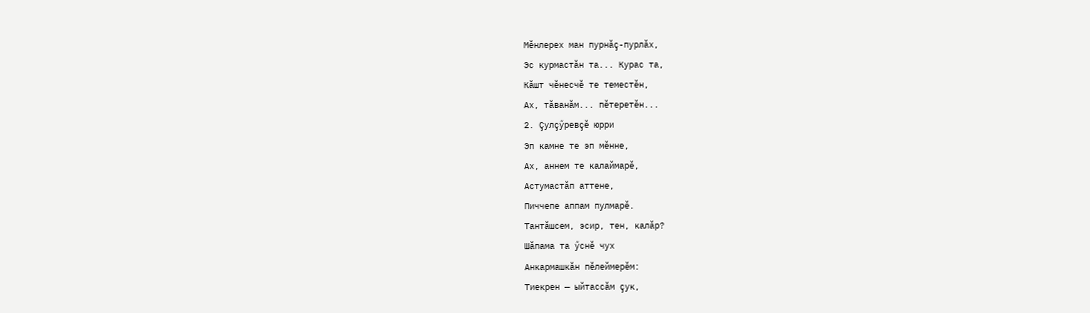Мĕнлерех ман пурнăç-пурлăх,
Эс курмастăн та... Курас та,
Кăшт чĕнесчĕ те теместĕн,
Ах, тăванăм... пĕтеретĕн...
2. Çулçӳревçĕ юрри
Эп камне те эп мĕнне,
Ах, аннем те калаймарĕ,
Астумастăп аттене,
Пиччепе аппам пулмарĕ.
Тантăшсем, эсир, тен, калăр?
Шăпама та ӳснĕ чух
Анкармашкăн пĕлеймерĕм:
Тиекрен — ыйтассăм çук,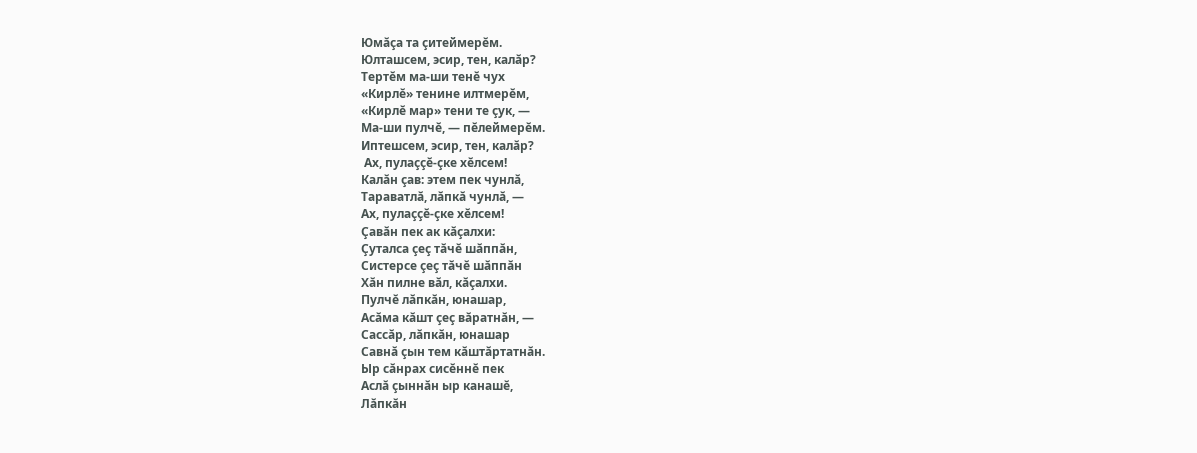Юмăçа та çитеймерĕм.
Юлташсем, эсир, тен, калăр?
Тертĕм ма-ши тенĕ чух
«Кирлĕ» тенине илтмерĕм,
«Кирлĕ мар» тени те çук, —
Ма-ши пулчĕ, — пĕлеймерĕм.
Иптешсем, эсир, тен, калăр?
 Ах, пулаççĕ-çке хĕлсем!
Калăн çав: этем пек чунлă,
Тараватлă, лăпкă чунлă, —
Ах, пулаççĕ-çке хĕлсем!
Çавăн пек ак кăçалхи:
Çуталса çеç тăчĕ шăппăн,
Систерсе çеç тăчĕ шăппăн
Хăн пилне вăл, кăçалхи.
Пулчĕ лăпкăн, юнашар,
Асăма кăшт çеç вăратнăн, —
Сассăр, лăпкăн, юнашар
Савнă çын тем кăштăртатнăн.
Ыр сăнрах сисĕннĕ пек
Аслă çыннăн ыр канашĕ,
Лăпкăн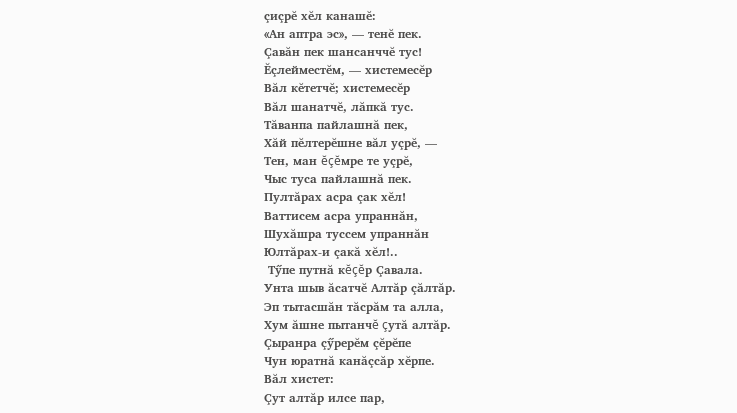çиçрĕ хĕл канашĕ:
«Ан аптра эс», — тенĕ пек.
Çавăн пек шансанччĕ тус!
Ĕçлейместĕм, — хистемесĕр
Вăл кĕтетчĕ; хистемесĕр
Вăл шанатчĕ, лăпкă тус.
Тăванпа пайлашнă пек,
Хăй пĕлтерĕшне вăл уçрĕ, —
Тен, ман ĕçĕмре те уçрĕ,
Чыс туса пайлашнă пек.
Пултăрах асра çак хĕл!
Ваттисем асра упраннăн,
Шухăшра туссем упраннăн
Юлтăрах-и çакă хĕл!..
 Тӳпе путнă кĕçĕр Çавала.
Унта шыв ăсатчĕ Алтăр çăлтăр.
Эп тытасшăн тăсрăм та алла,
Хум ăшне пытанчĕ çутă алтăр.
Çыранра çӳрерĕм çĕрĕпе
Чун юратнă канăçсăр хĕрпе.
Вăл хистет:
Çут алтăр илсе пар,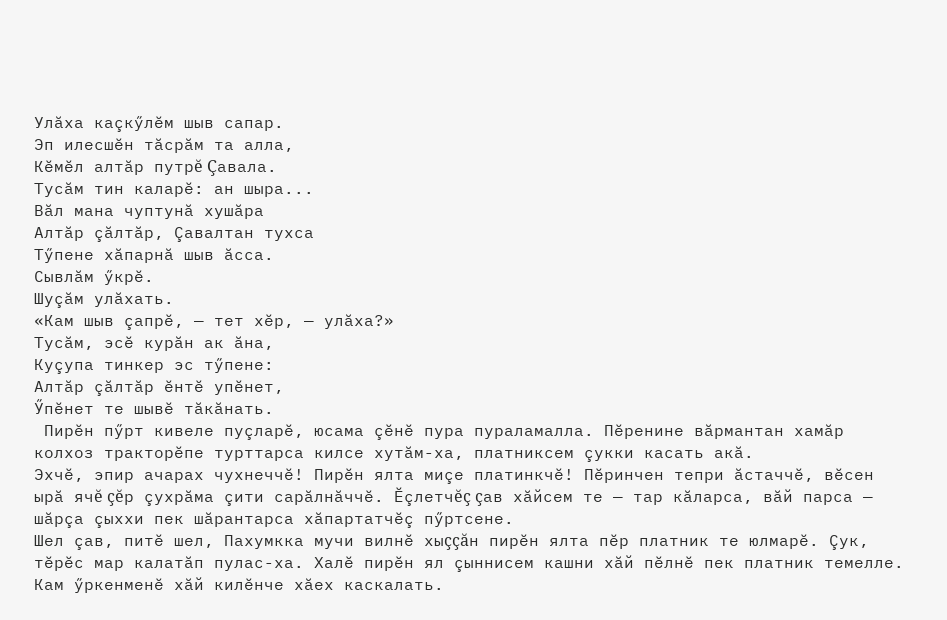Улăха каçкӳлĕм шыв сапар.
Эп илесшĕн тăсрăм та алла,
Кĕмĕл алтăр путрĕ Çавала.
Тусăм тин каларĕ: ан шыра...
Вăл мана чуптунă хушăра
Алтăр çăлтăр, Çавалтан тухса
Тӳпене хăпарнă шыв ăсса.
Сывлăм ӳкрĕ.
Шуçăм улăхать.
«Кам шыв çапрĕ, — тет хĕр, — улăха?»
Тусăм, эсĕ курăн ак ăна,
Куçупа тинкер эс тӳпене:
Алтăр çăлтăр ĕнтĕ упĕнет,
Ӳпĕнет те шывĕ тăкăнать.
 Пирĕн пӳрт кивеле пуçларĕ, юсама çĕнĕ пура пураламалла. Пĕренине вăрмантан хамăр колхоз тракторĕпе турттарса килсе хутăм-ха, платниксем çукки касать акă.
Эхчĕ, эпир ачарах чухнеччĕ! Пирĕн ялта миçе платинкчĕ! Пĕринчен тепри ăстаччĕ, вĕсен ырă ячĕ çĕр çухрăма çити сарăлнăччĕ. Ĕçлетчĕç çав хăйсем те — тар кăларса, вăй парса — шăрçа çыххи пек шăрантарса хăпартатчĕç пӳртсене.
Шел çав, питĕ шел, Пахумкка мучи вилнĕ хыççăн пирĕн ялта пĕр платник те юлмарĕ. Çук, тĕрĕс мар калатăп пулас-ха. Халĕ пирĕн ял çыннисем кашни хăй пĕлнĕ пек платник темелле. Кам ӳркенменĕ хăй килĕнче хăех каскалать.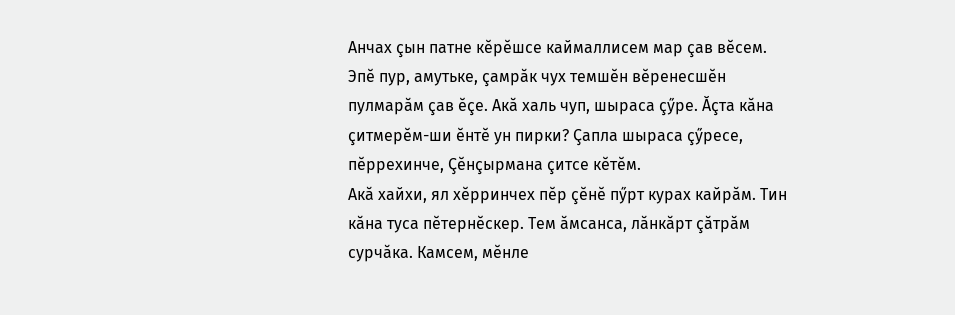Анчах çын патне кĕрĕшсе каймаллисем мар çав вĕсем. Эпĕ пур, амутьке, çамрăк чух темшĕн вĕренесшĕн пулмарăм çав ĕçе. Акă халь чуп, шыраса çӳре. Ăçта кăна çитмерĕм-ши ĕнтĕ ун пирки? Çапла шыраса çӳресе, пĕррехинче, Çĕнçырмана çитсе кĕтĕм.
Акă хайхи, ял хĕрринчех пĕр çĕнĕ пӳрт курах кайрăм. Тин кăна туса пĕтернĕскер. Тем ăмсанса, лăнкăрт çăтрăм сурчăка. Камсем, мĕнле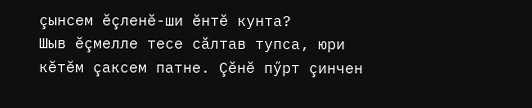çынсем ĕçленĕ-ши ĕнтĕ кунта?
Шыв ĕçмелле тесе сăлтав тупса, юри кĕтĕм çаксем патне. Çĕнĕ пӳрт çинчен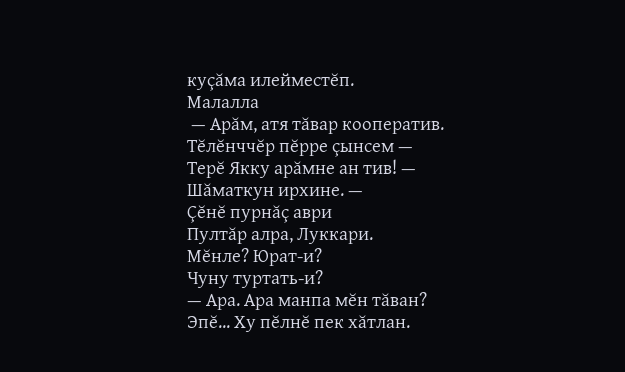куçăма илейместĕп.
Малалла
 — Арăм, атя тăвар кооператив.
Тĕлĕнччĕр пĕрре çынсем —
Терĕ Якку арăмне ан тив! —
Шăматкун ирхине. —
Çĕнĕ пурнăç аври
Пултăр алра, Луккари.
Мĕнле? Юрат-и?
Чуну туртать-и?
— Ара. Ара манпа мĕн тăван?
Эпĕ... Ху пĕлнĕ пек хăтлан.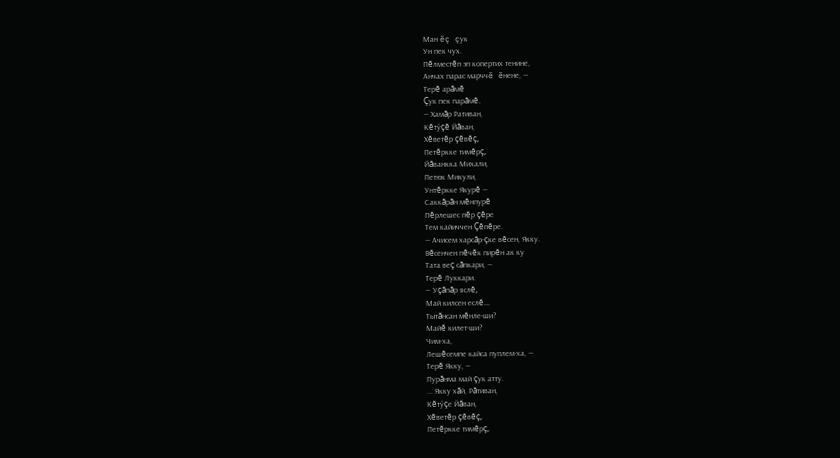Ман ĕç çук
Ун пек чух.
Пĕлместĕп эп копертих тенине,
Анчах парас марччĕ ĕнене, —
Терĕ арăмĕ
Çук пек парăмĕ.
— Хамăр Ративан,
Кĕтӳçĕ Йăван,
Хĕветĕр çĕвĕç,
Петĕркке тимĕрç,
Йăванкка Михали,
Петюк Микули,
Унтĕркке Якурĕ —
Саккăрăн мĕнпурĕ
Пĕрлешес пĕр çĕре
Тем кайиччен Çĕпĕре.
— Ачисем харсăр-çке вĕсен, Якку.
Вĕсенчен пĕчĕк пирĕн ак ку
Тата веç сăпкари, —
Терĕ Луккари.
— Уçăпăр яслĕ,
Май килсен еслĕ...
Тытăнсан мĕнле-ши?
Майĕ килет-ши?
Чим-ха,
Лешĕсемпе кайса пуплем-ха, —
Терĕ Якку, —
Пурăнма май çук атту.
... Якку хăй, Рăтиван,
Кĕтӳçе Йăван,
Хĕветĕр çĕвĕç,
Петĕркке тимĕрç,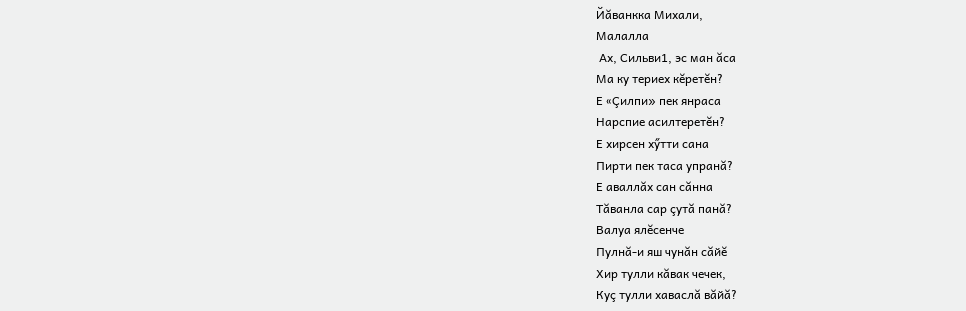Йăванкка Михали,
Малалла
 Ах, Сильви1, эс ман ăса
Ма ку териех кĕретĕн?
Е «Çилпи» пек янраса
Нарспие асилтеретĕн?
Е хирсен хӳтти сана
Пирти пек таса упранă?
Е аваллăх сан сăнна
Тăванла сар çутă панă?
Валуа ялĕсенче
Пулнă-и яш чунăн сăйĕ
Хир тулли кăвак чечек,
Куç тулли хаваслă вăйă?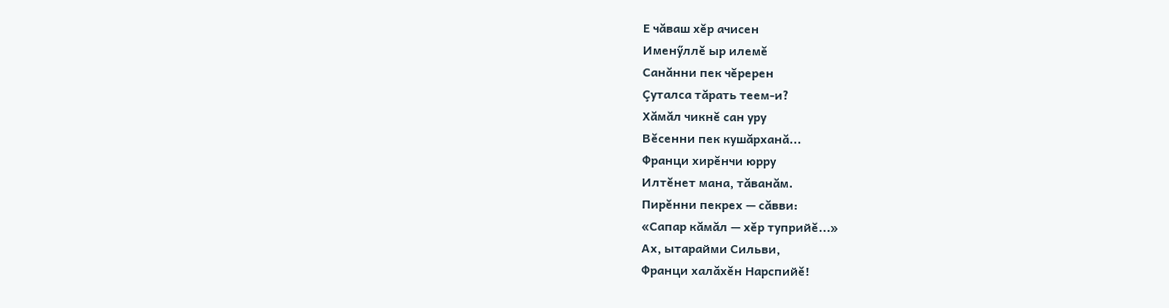Е чăваш хĕр ачисен
Именӳллĕ ыр илемĕ
Санăнни пек чĕререн
Çуталса тăрать теем-и?
Хăмăл чикнĕ сан уру
Вĕсенни пек кушăрханă...
Франци хирĕнчи юрру
Илтĕнет мана, тăванăм.
Пирĕнни пекрех — сăвви:
«Сапар кăмăл — хĕр туприйĕ...»
Ах, ытарайми Сильви,
Франци халăхĕн Нарспийĕ!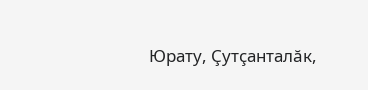Юрату, Çутçанталăк,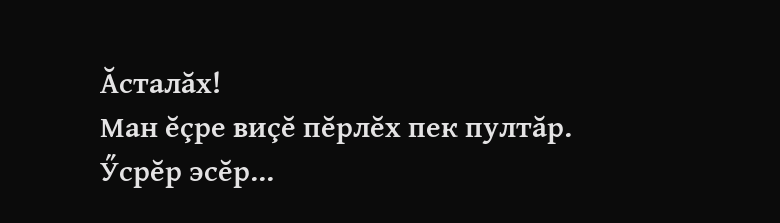Ăсталăх!
Ман ĕçре виçĕ пĕрлĕх пек пултăр.
Ӳсрĕр эсĕр...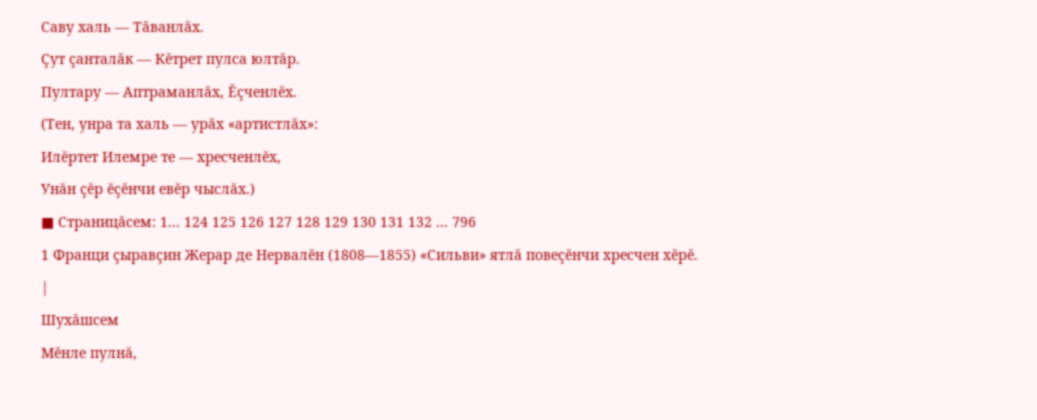Саву халь — Тăванлăх.
Çут çанталăк — Кĕтрет пулса юлтăр.
Пултару — Аптраманлăх, Ĕçченлĕх.
(Тен, унра та халь — урăх «артистлăх»:
Илĕртет Илемре те — хресченлĕх,
Унăн çĕр ĕçĕнчи евĕр чыслăх.)
■ Страницăсем: 1... 124 125 126 127 128 129 130 131 132 ... 796
1 Франци çыравçин Жерар де Нервалĕн (1808—1855) «Сильви» ятлă повеçĕнчи хресчен хĕрĕ.
|
Шухăшсем
Мĕнле пулнă,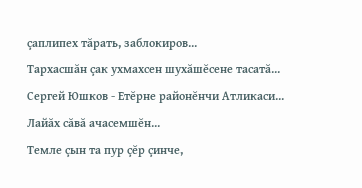çаплипех тăрать, заблокиров...
Тархасшăн çак ухмахсен шухăшĕсене тасатă...
Сергей Юшков - Етĕрне районĕнчи Атликаси...
Лайăх сăвă ачасемшĕн...
Темле çын та пур çĕр çинче,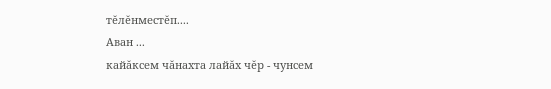тĕлĕнместĕп....
Аван ...
кайăксем чăнахта лайăх чĕр - чунсем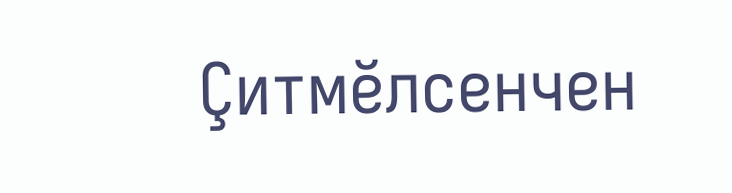Çитмĕлсенчен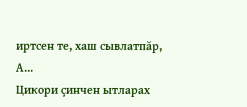иртсен те, хаш сывлатпăр, А...
Цикори çинчен ытларах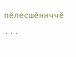пĕлесшĕннччĕ ...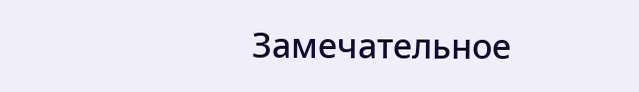Замечательное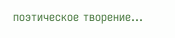поэтическое творение...